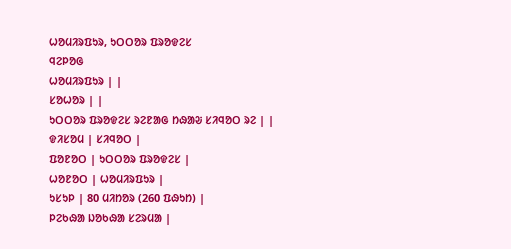ᱦᱚᱢᱤᱨᱯᱩᱨ, ᱩᱛᱛᱚᱨ ᱯᱨᱚᱫᱮᱥ
ᱧᱮᱞᱚᱜ
ᱦᱚᱢᱤᱨᱯᱩᱨ | |
ᱥᱚᱦᱚᱨ | |
ᱩᱛᱛᱚᱨ ᱯᱨᱚᱫᱮᱥ ᱨᱮᱱᱟᱜ ᱴᱷᱟᱶ ᱥᱤᱧᱚᱛ ᱨᱮ | |
ᱫᱤᱥᱚᱢ | ᱥᱤᱧᱚᱛ |
ᱯᱚᱱᱚᱛ | ᱩᱛᱛᱚᱨ ᱯᱨᱚᱫᱮᱥ |
ᱦᱚᱱᱚᱛ | ᱦᱚᱢᱤᱨᱯᱩᱨ |
ᱩᱥᱩᱞ | 80 ᱢᱤᱴᱚᱨ (260 ᱯᱷᱩᱴ) |
ᱞᱮᱠᱷᱟ ᱡᱚᱠᱷᱟ ᱥᱮᱨᱢᱟ |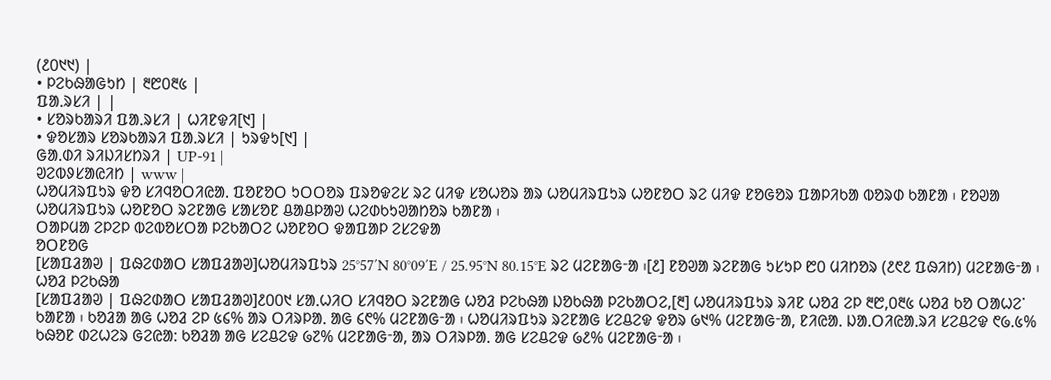(᱒᱐᱑᱑) |
• ᱞᱮᱠᱷᱟᱜᱩᱴ | ᱓᱘᱐᱓᱕ |
ᱯᱟᱹᱨᱥᱤ | |
• ᱥᱚᱨᱠᱟᱨᱤ ᱯᱟᱹᱨᱥᱤ | ᱦᱤᱱᱫᱤ[᱑] |
• ᱫᱚᱥᱟᱨ ᱥᱚᱨᱠᱟᱨᱤ ᱯᱟᱹᱨᱥᱤ | ᱩᱨᱫᱩ[᱑] |
ᱜᱟᱹᱰᱤ ᱨᱤᱡᱤᱥᱴᱨᱤ | UP-91 |
ᱣᱮᱵᱽᱥᱟᱭᱤᱴ | www |
ᱦᱚᱢᱤᱨᱯᱩᱨ ᱫᱚ ᱥᱤᱧᱚᱛᱤᱭᱟᱹ ᱯᱚᱱᱚᱛ ᱩᱛᱛᱚᱨ ᱯᱨᱚᱫᱮᱥ ᱨᱮ ᱢᱤᱫ ᱥᱚᱦᱚᱨ ᱟᱨ ᱦᱚᱢᱤᱨᱯᱩᱨ ᱦᱚᱱᱚᱛ ᱨᱮ ᱢᱤᱫ ᱱᱚᱜᱚᱨ ᱯᱟᱞᱤᱠᱟ ᱵᱚᱨᱰ ᱠᱟᱱᱟ ᱾ ᱱᱚᱣᱟ ᱦᱚᱢᱤᱨᱯᱩᱨ ᱦᱚᱱᱚᱛ ᱨᱮᱱᱟᱜ ᱥᱟᱥᱚᱱ ᱪᱟᱪᱞᱟᱣ ᱦᱮᱰᱠᱩᱣᱟᱴᱚᱨ ᱠᱟᱱᱟ ᱾
ᱛᱟᱞᱢᱟ ᱮᱞᱮᱞ ᱵᱮᱵᱚᱥᱛᱟ ᱞᱮᱠᱟᱛᱮ ᱦᱚᱱᱚᱛ ᱫᱟᱯᱟᱞ ᱮᱥᱮᱫᱟ
ᱚᱛᱱᱚᱜ
[ᱥᱟᱯᱲᱟᱣ | ᱯᱷᱮᱰᱟᱛ ᱥᱟᱯᱲᱟᱣ]ᱦᱚᱢᱤᱨᱯᱩᱨ 25°57′N 80°09′E / 25.95°N 80.15°E ᱨᱮ ᱢᱮᱱᱟᱜᱼᱟ ᱾[᱒] ᱱᱚᱣᱟ ᱨᱮᱱᱟᱜ ᱩᱥᱩᱞ ᱘᱐ ᱢᱤᱴᱚᱨ (᱒᱖᱒ ᱯᱷᱤᱴ) ᱢᱮᱱᱟᱜᱼᱟ ᱾
ᱦᱚᱲ ᱞᱮᱠᱷᱟ
[ᱥᱟᱯᱲᱟᱣ | ᱯᱷᱮᱰᱟᱛ ᱥᱟᱯᱲᱟᱣ]᱒᱐᱐᱑ ᱥᱟᱹᱦᱤᱛ ᱥᱤᱧᱚᱛ ᱨᱮᱱᱟᱜ ᱦᱚᱲ ᱞᱮᱠᱷᱟ ᱡᱚᱠᱷᱟ ᱞᱮᱠᱟᱛᱮ,[᱓] ᱦᱚᱢᱤᱨᱯᱩᱨ ᱨᱤᱱ ᱦᱚᱲ ᱮᱞ ᱓᱘,᱐᱓᱕ ᱦᱚᱲ ᱠᱚ ᱛᱟᱦᱮᱸ ᱠᱟᱱᱟ ᱾ ᱠᱚᱲᱟ ᱟᱜ ᱦᱚᱲ ᱮᱞ ᱕᱔% ᱟᱨ ᱛᱤᱨᱞᱟᱹ ᱟᱜ ᱔᱖% ᱢᱮᱱᱟᱜᱼᱟ ᱾ ᱦᱚᱢᱤᱨᱯᱩᱨ ᱨᱮᱱᱟᱜ ᱥᱮᱪᱮᱫ ᱫᱚᱨ ᱙᱑% ᱢᱮᱱᱟᱜᱼᱟ, ᱱᱤᱭᱟᱹ ᱡᱟᱹᱛᱤᱭᱟᱹᱨᱤ ᱥᱮᱪᱮᱫ ᱖᱙.᱕% ᱠᱷᱚᱱ ᱰᱮᱦᱮᱨ ᱜᱮᱭᱟ: ᱠᱚᱲᱟ ᱟᱜ ᱥᱮᱪᱮᱫ ᱙᱗% ᱢᱮᱱᱟᱜᱼᱟ, ᱟᱨ ᱛᱤᱨᱞᱟᱹ ᱟᱜ ᱥᱮᱪᱮᱫ ᱙᱒% ᱢᱮᱱᱟᱜᱼᱟ ᱾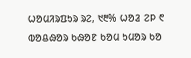ᱦᱚᱢᱤᱨᱯᱩᱨ ᱨᱮ, ᱑᱓% ᱦᱚᱲ ᱮᱞ ᱖ ᱵᱚᱪᱷᱚᱨ ᱠᱷᱚᱱ ᱠᱚᱢ ᱩᱢᱚᱨ ᱠᱚ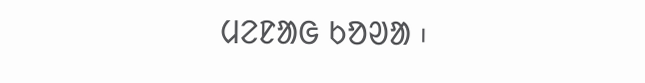ᱢᱮᱱᱟᱜ ᱠᱚᱣᱟ ᱾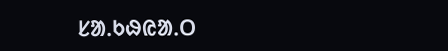ᱥᱟᱹᱠᱷᱭᱟᱹᱛ